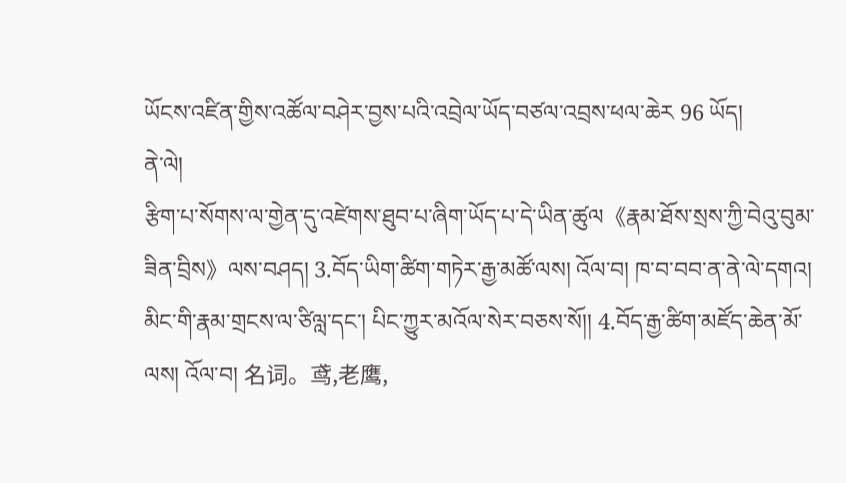ཡོངས་འཛིན་གྱིས་འཚོལ་བཤེར་བྱས་པའི་འབྲེལ་ཡོད་བཙལ་འབྲས་ཕལ་ཆེར 96 ཡོད།
ནེ་ལེ།
རྩིག་པ་སོགས་ལ་གྱེན་དུ་འཛེགས་ཐུབ་པ་ཞིག་ཡོད་པ་དེ་ཡིན་ཚུལ《རྣམ་ཐོས་སྲས་ཀྱི་བེའུ་བུམ་ཟིན་བྲིས》ལས་བཤད། 3.བོད་ཡིག་ཚིག་གཏེར་རྒྱ་མཚོ་ལས། འོལ་བ། ཁ་བ་བབ་ན་ནེ་ལེ་དགའ། མིང་གི་རྣམ་གྲངས་ལ་ཙིལླ་དང་། པིང་ཀྱུར་མའོལ་སེར་བཅས་སོ།། 4.བོད་རྒྱ་ཚིག་མཛོད་ཆེན་མོ་ལས། འོལ་བ། 名词。鸢,老鹰,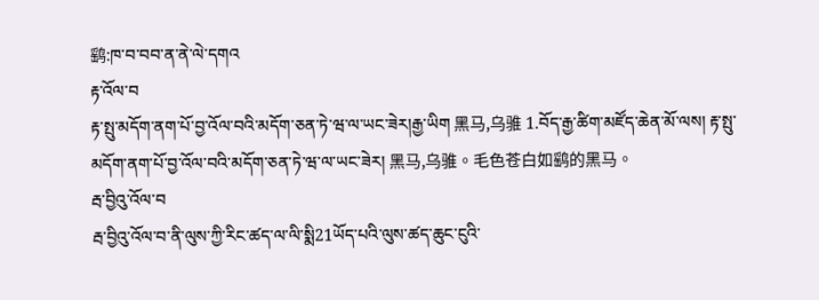鹞:ཁ་བ་བབ་ན་ནེ་ལེ་དགའ
རྟ་འོལ་བ
རྟ་སྤུ་མདོག་ནག་པོ་བྱ་འོལ་བའི་མདོག་ཅན་ཏེ་ཝ་ལ་ཡང་ཟེར།རྒྱ་ཡིག 黑马,乌骓 1.བོད་རྒྱ་ཚིག་མཛོད་ཆེན་མོ་ལས། རྟ་སྤུ་མདོག་ནག་པོ་བྱ་འོལ་བའི་མདོག་ཅན་ཏེ་ཝ་ལ་ཡང་ཟེར། 黑马,乌骓。毛色苍白如鹞的黑马。
རྦ་བྱིའུ་འོལ་བ
རྦ་བྱིའུ་འོལ་བ་ནི་ལུས་ཀྱི་རིང་ཚད་ལ་ལི་སྨི21ཡོད་པའི་ལུས་ཚད་ཆུང་ངུའི་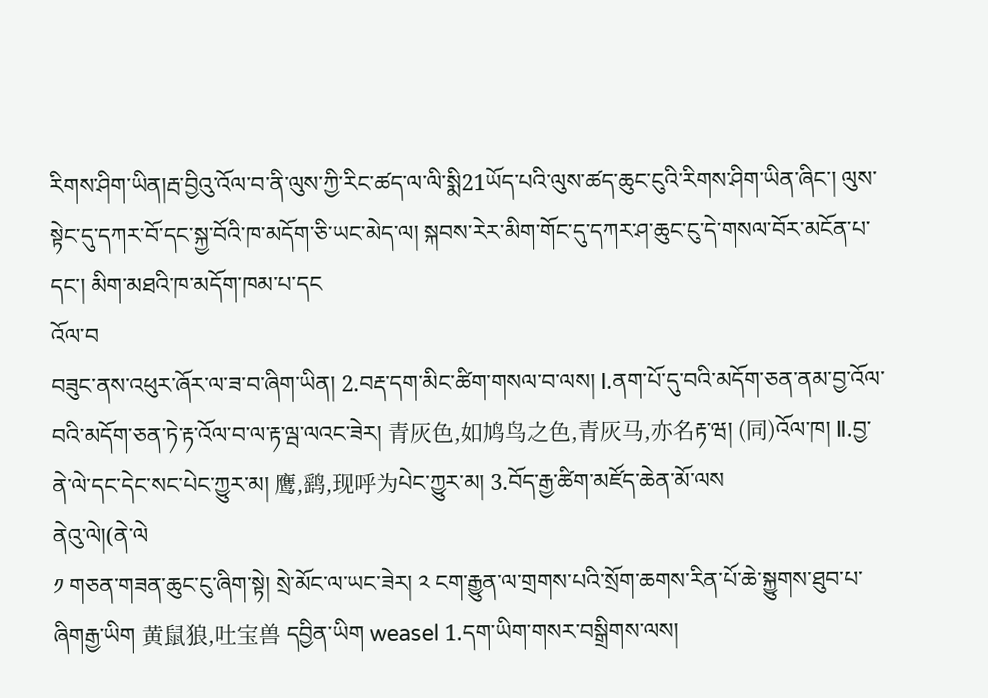རིགས་ཤིག་ཡིན།རྦ་བྱིའུ་འོལ་བ་ནི་ལུས་ཀྱི་རིང་ཚད་ལ་ལི་སྨི21ཡོད་པའི་ལུས་ཚད་ཆུང་ངུའི་རིགས་ཤིག་ཡིན་ཞིང་། ལུས་སྟེང་དུ་དཀར་བོ་དང་སྐྱ་བོའི་ཁ་མདོག་ཅི་ཡང་མེད་ལ། སྐབས་རེར་མིག་གོང་དུ་དཀར་ཤ་ཆུང་ངུ་དེ་གསལ་བོར་མངོན་པ་དང་། མིག་མཐའི་ཁ་མདོག་ཁམ་པ་དང
འོལ་བ
བཟུང་ནས་འཕུར་ཞོར་ལ་ཟ་བ་ཞིག་ཡིན། 2.བརྡ་དག་མིང་ཚིག་གསལ་བ་ལས། Ⅰ.ནག་པོ་དུ་བའི་མདོག་ཅན་ནམ་བྱ་འོལ་བའི་མདོག་ཅན་ཏེ་རྟ་འོལ་བ་ལ་རྟ་ལྦ་ལའང་ཟེར། 青灰色,如鸠鸟之色,青灰马,亦名རྟ་ཝ། (同)འོལ་ཁ། Ⅱ.བྱ་ནེ་ལེ་དང་དེང་སང་པེང་ཀྱུར་མ། 鹰,鹞,现呼为པེང་ཀྱུར་མ། 3.བོད་རྒྱ་ཚིག་མཛོད་ཆེན་མོ་ལས
ནེའུ་ལེ།(ནེ་ལེ
༡ གཅན་གཟན་ཆུང་ངུ་ཞིག་སྟེ། སྲེ་མོང་ལ་ཡང་ཟེར། ༢ ངག་རྒྱུན་ལ་གྲགས་པའི་སྲོག་ཆགས་རིན་པོ་ཆེ་སྐྱུགས་ཐུབ་པ་ཞིགརྒྱ་ཡིག 黄鼠狼,吐宝兽 དབྱིན་ཡིག weasel 1.དག་ཡིག་གསར་བསྒྲིགས་ལས།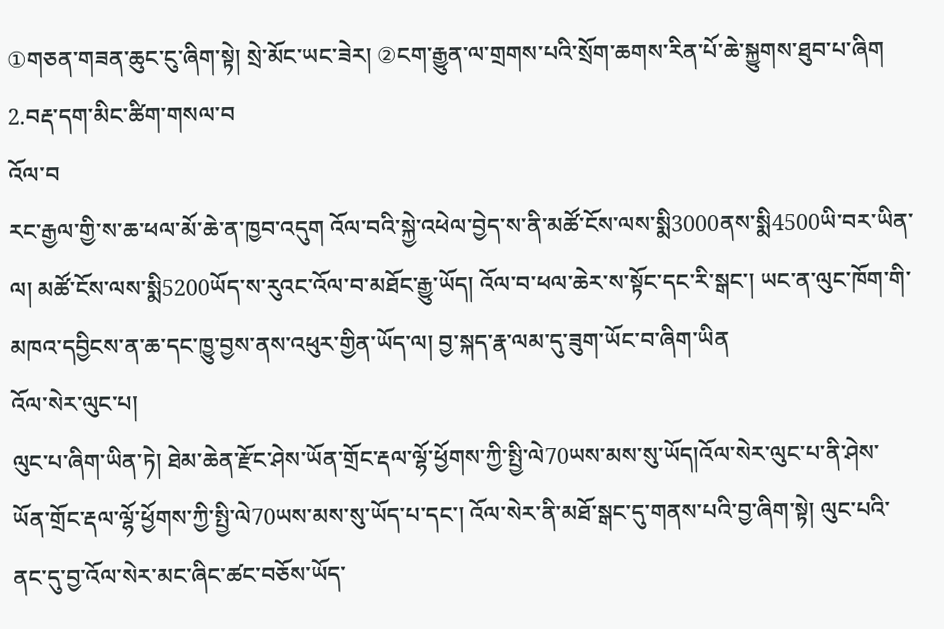①གཅན་གཟན་ཆུང་ངུ་ཞིག་སྟེ། སྲེ་མོང་ཡང་ཟེར། ②ངག་རྒྱུན་ལ་གྲགས་པའི་སྲོག་ཆགས་རིན་པོ་ཆེ་སྐྱུགས་ཐུབ་པ་ཞིག 2.བརྡ་དག་མིང་ཚིག་གསལ་བ
འོལ་བ
རང་རྒྱལ་གྱི་ས་ཆ་ཕལ་མོ་ཆེ་ན་ཁྱབ་འདུག འོལ་བའི་སྐྱེ་འཕེལ་བྱེད་ས་ནི་མཚོ་ངོས་ལས་སྨི3000ནས་སྨི4500ཡི་བར་ཡིན་ལ། མཚོ་ངོས་ལས་སྨི5200ཡོད་ས་རུའང་འོལ་བ་མཐོང་རྒྱུ་ཡོད། འོལ་བ་ཕལ་ཆེར་ས་སྟོང་དང་རི་སྒང་། ཡང་ན་ལུང་ཁོག་གི་མཁའ་དབྱིངས་ན་ཆ་དང་ཁྱུ་བྱས་ནས་འཕུར་གྱིན་ཡོད་ལ། བྱ་སྐད་རྣ་ལམ་དུ་ཟུག་ཡོང་བ་ཞིག་ཡིན
འོལ་སེར་ལུང་པ།
ལུང་པ་ཞིག་ཡིན་ཏེ། ཐེམ་ཆེན་རྫོང་ཤེས་ཡོན་གྲོང་རྡལ་ལྷོ་ཕྱོགས་ཀྱི་སྤྱི་ལེ70ཡས་མས་སུ་ཡོད།འོལ་སེར་ལུང་པ་ནི་ཤེས་ཡོན་གྲོང་རྡལ་ལྷོ་ཕྱོགས་ཀྱི་སྤྱི་ལེ70ཡས་མས་སུ་ཡོད་པ་དང་། འོལ་སེར་ནི་མཐོ་སྒང་དུ་གནས་པའི་བྱ་ཞིག་སྟེ། ལུང་པའི་ནང་དུ་བྱ་འོལ་སེར་མང་ཞིང་ཚང་བཅོས་ཡོད་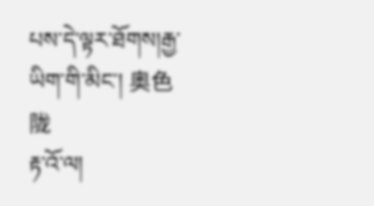པས་དེ་ལྟར་ཐོགས།རྒྱ་ཡིག་གི་མིང་། 奥色陇
རྟ་འོ་ལ།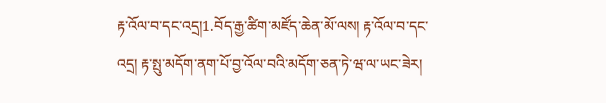རྟ་འོལ་བ་དང་འདྲ།1.བོད་རྒྱ་ཚིག་མཛོད་ཆེན་མོ་ལས། རྟ་འོལ་བ་དང་འདྲ། རྟ་སྤུ་མདོག་ནག་པོ་བྱ་འོལ་བའི་མདོག་ཅན་ཏེ་ཝ་ལ་ཡང་ཟེར།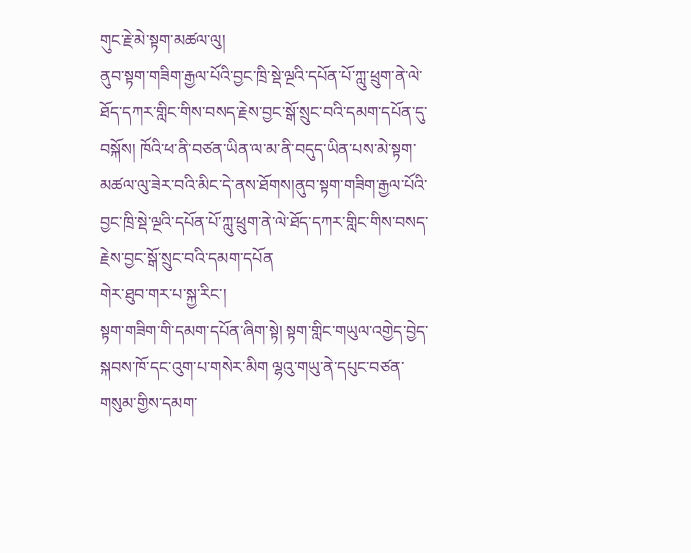གུང་རྗེ་མེ་སྟག་མཚལ་ལུ།
ནུབ་སྟག་གཟིག་རྒྱལ་པོའི་བྱང་ཁྲི་སྡེ་ལྔའི་དཔོན་པོ་ཀླུ་ཕྲུག་ནེ་ལེ་ཐོད་དཀར་གླིང་གིས་བསད་རྗེས་བྱང་སྒོ་སྲུང་བའི་དམག་དཔོན་དུ་བསྐོས། ཁོའི་ཕ་ནི་བཙན་ཡིན་ལ་མ་ནི་བདུད་ཡིན་པས་མེ་སྟག་མཚལ་ལུ་ཟེར་བའི་མིང་དེ་ནས་ཐོགས།ནུབ་སྟག་གཟིག་རྒྱལ་པོའི་བྱང་ཁྲི་སྡེ་ལྔའི་དཔོན་པོ་ཀླུ་ཕྲུག་ནེ་ལེ་ཐོད་དཀར་གླིང་གིས་བསད་རྗེས་བྱང་སྒོ་སྲུང་བའི་དམག་དཔོན
གེར་ཐུབ་གར་པ་སྐྱ་རིང་།
སྟག་གཟིག་གི་དམག་དཔོན་ཞིག་སྟེ། སྟག་གླིང་གཡུལ་འགྱེད་བྱེད་སྐབས་ཁོ་དང་འུག་པ་གསེར་མིག ལྷའུ་གཡུ་ནེ་དཔུང་བཙན་གསུམ་གྱིས་དམག་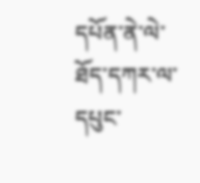དཔོན་ནེ་ལེ་ཐོད་དཀར་ལ་དཔུང་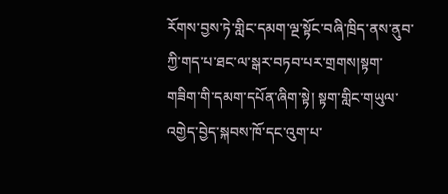རོགས་བྱས་ཏེ་གླིང་དམག་ལྔ་སྟོང་བཞི་ཁྲིད་ནས་ནུབ་ཀྱི་གད་པ་ཐང་ལ་སྒར་བཏབ་པར་གྲགས།སྟག་གཟིག་གི་དམག་དཔོན་ཞིག་སྟེ། སྟག་གླིང་གཡུལ་འགྱེད་བྱེད་སྐབས་ཁོ་དང་འུག་པ་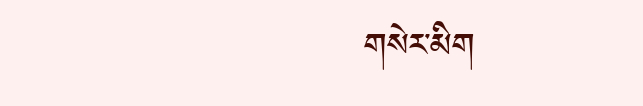གསེར་མིག